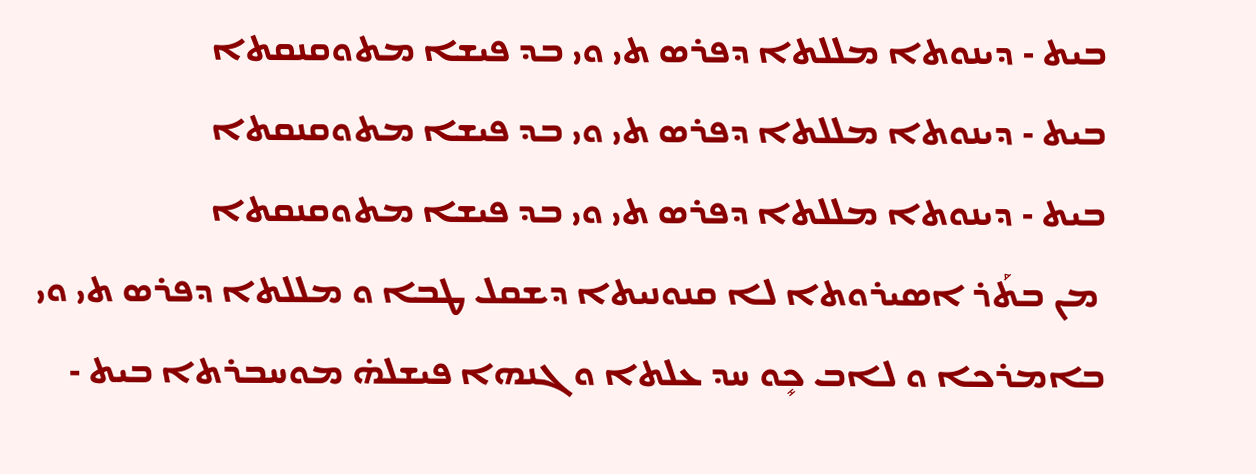ܒܝܬ - ܕܝܢܘܬܐ ܡܠܠܬܐ ܕܦܪܣ ܬܝ ܘܝ ܒܕ ܦܝܫܐ ܡܬܘܩܢܩܬܐ
ܒܝܬ - ܕܝܢܘܬܐ ܡܠܠܬܐ ܕܦܪܣ ܬܝ ܘܝ ܒܕ ܦܝܫܐ ܡܬܘܩܢܩܬܐ
ܒܝܬ - ܕܝܢܘܬܐ ܡܠܠܬܐ ܕܦܪܣ ܬܝ ܘܝ ܒܕ ܦܝܫܐ ܡܬܘܩܢܩܬܐ
 ܡܢ ܒܬܰܪ ܐܣܝܪܘܬܐ ܠܐ ܩܢܘܢܝܬܐ ܕܫܩܠ ܛܒܐ ܘ ܡܠܠܬܐ ܕܦܪܣ ܬܝ ܘܝ ܒܐܡܪܟܐ ܘ ܠܐܒ ܟܻܘ ܚܕ ܥܠܬܐ ܘ ܓܢܗܐ ܦܝܫܠܗ̇ ܡܘܚܒܪܬܐ ܒܝܬ -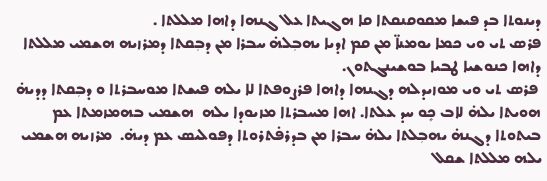ܕܝܢܘܬܐ ܒܕ ܦܝܫܐ ܡܩܘܩܢܩܬܐ ܩܐ ܗܓܝܬܐ ܥܠ ܓܢܗܐ ܕܐܗܐ ܡܠܠܬܐ .
ܦܪܣ ܬܝ ܘܝ ܟܡܐ ܝܘܡܢܐ̈ ܡܢ ܩܡ ܐܕܝܐ ܝܗܒܼܠܗ̇ ܚܒܪܐ ܡܢ ܕܒܼܩܬܐ ܕܡܪܙܝܗ ܗܫܡܝ ܡܠܠܬܐ ܕܐܗܐ ܟܢܘܫܝܐ ܛܒܝܐ ܒܘܫܝܢܓܬܘܢ.
 ܦܪܣ ܬܝ ܘܝ ܡܘܙܝܕܠܗ ܕܓܢܗܐ ܕܐܗܐ ܦܪܨܘܦܬܐ ܠܐ ܝܠܗ ܦܝܫܬܐ ܡܘܚܒܪܬܐ ܘ ܕܒܼܩܬܐ ܕܕܝܗ̇ ܗܘܝܬܐ ܝܠܗ̇ ܠܐܒ ܟܻܘ ܚܕ ܥܠܬܐ. ܐܗܐ ܡܚܒܪܬܐ ܡܙܝܘܕܐ ܝܠܗ  ܗܫܡܝ ܒܗܡܙܡܬܐ ܥܡ ܒܝܬܘܬܐ ܕܓܢܗ̇ ܝܗܒܼܠܬܐ ܝܠܗ̇ ܚܒܪܐ ܡܢ ܒܕܪܦ̇ܬܪܘܬܐ ܕܦܘܠܝܣ ܥܡ ܕܝܗ̇.  ܡܪܙܝܗ ܗܫܡܝ ܝܠܗ ܡܠܠܬܐ ܫܩܠ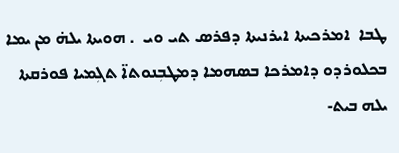ܛܒܐ  ܐܡܪܟܝܬܐ ܐܝܪܢܝܬܐ ܕܦܪܣ ܬܝ ܘܝ  . ܗܘܝܬܐ ܝܠܗ̇ ܡܢ ܝܡܐ ܒܟܠܘܪܕܘ ܕܐܡܪܟܐ ܒܣܗܡܐ ܕܡܛܒܼܢܘܬܐ̈ ܬܓܼܡܝܐ ܦܘܪܩܬܐ ܝܠܗ ܒܝܬ-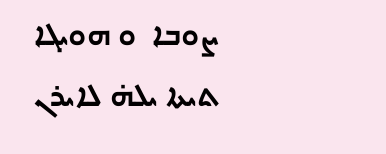ܨܘܒܐ  ܘ ܗܘܝܓܐ ܬܝܬܐ ܝܠܗ̇ ܠܐܝܪܢ